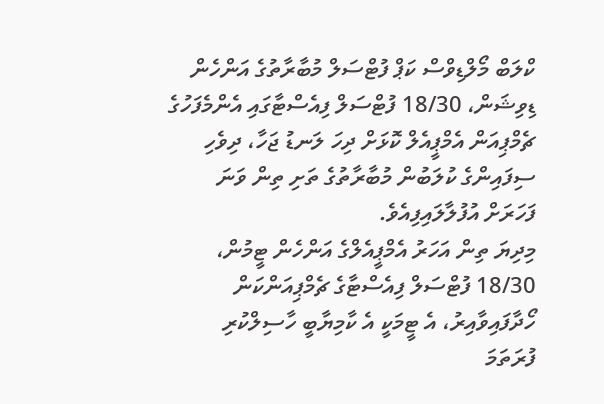ކްލަބް މޯލްޑިވްސް ކަޕް ފުޓްސަލް މުބާރާތުގެ އަންހެން ޑިވިޝަން، 18/30 ފުޓްސަލް ފިއެސްޓާގައި އެންމެފަހުގެ ޗެމްޕިއަން އެމްޕީއެލް ކޮޅަށް ދިހަ ލަނޑު ޖަހާ، ދިވެހި ސިފައިންގެ ކުލަބުން މުބާރާތުގެ ތަށި ތިން ވަނަ ފަހަރަށް އުފުލާލައިފިއެވެ.
މިދިޔަ ތިން އަހަރު އެމްޕީއެލްގެ އަންހެން ޓީމުން، 18/30 ފުޓްސަލް ފިއެސްޓާގެ ޗެމްޕިއަންކަން ހޯދާފައިވާއިރު، އެ ޓީމަކީ އެ ކާމިޔާބީ ހާސިލްކުރި ފުރަތަމަ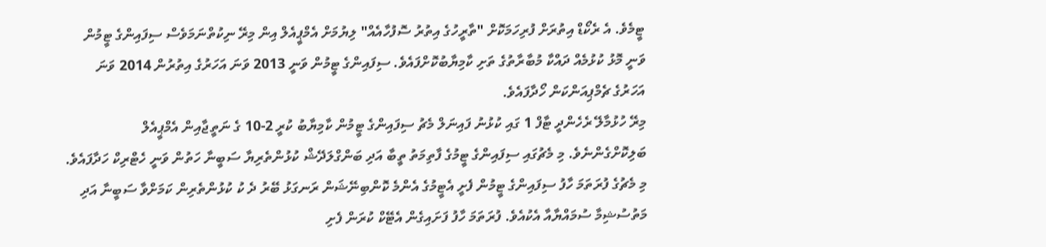ޓީމެވެ. އެ ރެކޯޑް އިތުރަށް ފުރިހަމަކޮށް "ތާރީހުގެ އިތުރު ސޮފުހާއެއް" ލިޔުމަށް އެމްޕީއެލް އިން މިރޭ ނިކުތްނަމަވެސް ސިފައިންގެ ޓީމުން ވަނީ މޮޅު ކުޅުމެއް ދައްކާ މުބާރާތުގެ ތަށި ކާމިޔާބުކޮށްފައެވެ. ސިފައިންގެ ޓީމުން ވަނީ 2013 ވަނަ އަހަރުގެ އިތުރުން 2014 ވަނަ އަހަރުގެ ޗެމްޕިއަންކަން ހޯދާފައެވެ.
މިރޭ ހުޅުމާލޭ ރެހެންދީ ޓާފް 1 ގައި ކުޅުނު ފައިނަލް މެޗު ސިފައިންގެ ޓީމުން ކާމިޔާބު ކުރީ 2-10 ގެ ނަތީޖާއިން އެމްޕީއެލް ބަލިކޮށްގެންނެވެ. މި މެޗުގައި ސިފައިންގެ ޓީމުގެ ފާތިމަތު ތީބާ އަދި ބަންގްލަދޭޝް ކުޅުންތެރިޔާ ސަބީނާ ހަތުން ވަނީ ހެޓްރިކް ހަދާފައެވެ.
މި މެޗުގެ ފުރަތަމަ ހާފު ސިފައިންގެ ޓީމުން ފެށީ އެޓީމުގެ އެންމެ ކޮންބިނޭޝަން ރަނގަޅު ބޭރު ދެ ކު ކުޅުންތެރިން ކަމަށްވާ ސަބީނާ އަދި މަތުސުޝިމާ ސުމައްޔާއާ އެކުއެވެ. ފުރަތަމަ ހާފު ފަށައިގެން އެޓޭކް ކުރަން ފެށި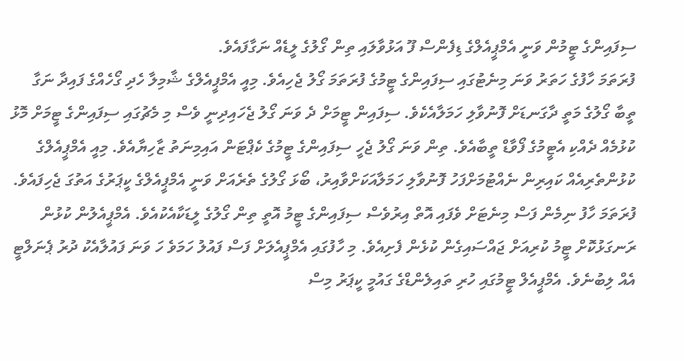ސިފައިންގެ ޓީމުން ވަނީ އެމްޕީއެލްގެ ޑިފެންސް ފޫ އަޅުވާލައި ތިން ގޯލުގެ ލީޑެއް ނަގާފައެވެ.
ފުރަތަމަ ހާފުގެ ހަތަރު ވަނަ މިނެޓުގައި ސިފައިންގެ ޓީމުގެ ފުރަތަމަ ގޯލު ޖެހިއެވެ. މިއީ އެމްޕީއެލްގެ ޝާމިލާ ހެދި ގޯހެއްގެ ފައިދާ ނަގާ ތީބާ ގޯލުގެ މަތީ ދާގަނޑަށް ފޮނުވާލި ހަމަލާއެކެވެ. ސިފައިން ޓީމަށް ދެ ވަނަ ގޯލު ޖެހައިދިނީ ވެސް މި މެޗުގައި ސިފައިންގެ ޓީމަށް މޮޅު ކުޅުމެއް ދެއްކި އެޓީމުގެ ފޯވާޑް ތީބާއެވެ. ތިން ވަނަ ގޯލު ޖެހީ ސިފައިންގެ ޓީމުގެ ކެޕްޓަން އައިމިނަތު ޒާހިޔާއެވެ. މިއީ އެމްޕީއެލްގެ ކުޅުންތެރިއެއް ކައިރިން ނެއްޓުމަށްފަހު ފޮނުވާލި ހަމަލާއަކަށްވާއިރު، ބޯޅަ ގޯލުގެ ތެރެއަށް ވަނީ އެމްޕީއެލްގެ ކީޕަރުގެ އަތުގަ ޖެހިފައެވެ.
ފުރަތަމަ ހާފު ނިމެން ފަސް މިނެޓަށް ވެފައި އޮތް އިރުވެސް ސިފައިންގެ ޓީމު އޮތީ ތިން ގޯލުގެ ލީޑަކާއެކުއެވެ. އެމްޕީއެލުން ކުޅުން ރަނގަޅުކޮށް ޓީމު ކުރިއަށް ޖައްސައިގެން ކުޅެން ފެށިއެވެ. މި ހާފުގައި އެމްޕީއެލަށް ފަސް ފައުލު ހަމަވެ ހަ ވަނަ ފައުލާއެކު ދުރު ޕެނަލްޓީ އެއް ލިބުނެވެ. އެމްޕީއެލް ޓީމުގައި ހުރި ތައިލެންޑްގެ ގައުމީ ކީޕަރު މިސް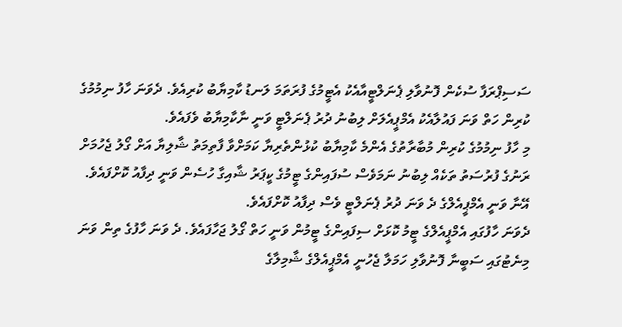ސަސިޕްރަފާ ސުކެން ފޮނުވާލި ޕެނަލްޓީއާއެކު އެޓީމުގެ ފުރަތަމަ ލަނޑު ކާމިޔާބު ކުރިއެވެ. ދެވަނަ ހާފު ނިމުމުގެ ކުރިން ހަތް ވަނަ ފައުލާއެކު އެމްޕީއެލަށް ލިބުނު ދުރު ޕެނަލްޓީ ވަނީ ނާކާމިޔާބު ވެފައެވެ.
މި ހާފު ނިމުމުގެ ކުރިން މުބާރާތުގެ އެންމެ ކާމިޔާބު ކުޅުންތެރިޔާ ކަމަށްވާ ފާތިމަތު ޝާލިޔާ އަށް ގޯލު ޖެހުމަށް ރަނުގެ ފުރުސަތު ތަކެއް ލިބުނު ނަމަވެސް ސުފައިންގެ ޓީމުގެ ކީޕަރު ޝާއިގާ ހުސެން ވަނީ ދިފާއު ކޮށްފައެވެ. އޭނާ ވަނީ އެމްޕީއެލްގެ ދެ ވަނަ ދުރު ޕެނަލްޓީ ވެސް ދިފާއު ކޮށްފައެވެ.
ދެވަނަ ހާފުގައި އެމްޕީއެލްގެ ޓީމު ކޮޅަށް ސިފައިންގެ ޓީމުން ވަނީ ހަތް ގޯލު ޖަހާފައެވެ. ދެ ވަނަ ހާފުގެ ތިން ވަނަ މިނެޓުގައި ސަބީނާ ފޮނުވާލި ހަމަލާ ޖެހުނީ އެމްޕީއެލްގެ ޝާމިލާގެ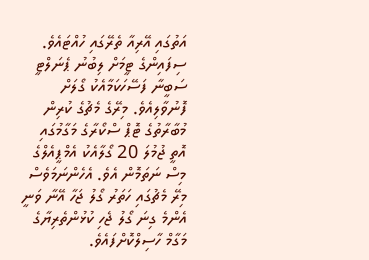އަތުގައި އޭރިއާ ތެރޭގައި ހުއްޓައެވެ. ސިފައިންގެ ޓީމަށް ލިބުނު ޕެނަލްޓީ ސަބީނާ ފަސޭހަކަމާއެކު ގޯލަށް ފޮނުވާލިއެވެ. މިރޭގެ މެޗުގެ ކުރިން މުބާރާތުގެ ޓޮޕް ސްކޯރާގެ މަގާމުގައި އޮތީ ޖުމުލަ 20 ގޯލާއެކު އެމްޕީއެލްގެ މިސް ނަތަމޮން އެވެ. އެހެންނަމަވެސް މިރޭ މެޗުގައި ހަތަރު ގޯލު ޖަހާ އޭނާ ވަނީ އެންމެ ގިނަ ގޯލު ޖެހި ކުޅުންތެރިޔާގެ މަގާމް ހާސިލްކޮށްފައެވެ.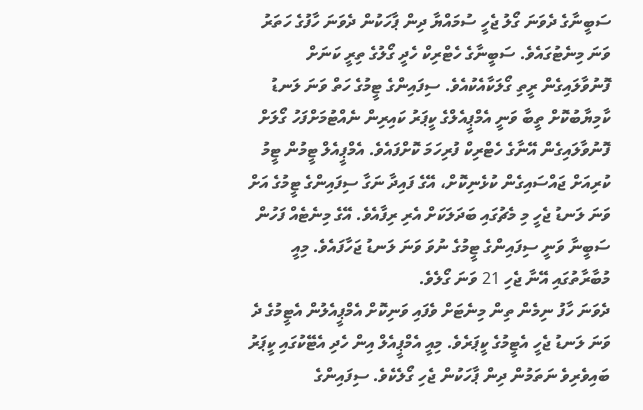ސަބީނާގެ ދެވަނަ ގޯލު ޖެހީ ސުމައްޔާ ދިން ޕާހަކުން ދެވަނަ ހާފުގެ ހަތަރު ވަނަ މިނެޓުގައެވެ. ސަބީނާގެ ހެޓްރިކް ހެދީ ގޯލުގެ ތިރީ ކަނަށް ފޮނުވާލައިގެން ރީތި ގޯލަކާއެކުއެވެ. ސިފައިންގެ ޓީމުގެ ހަތް ވަނަ ލަނޑު ކާމިޔާބުކޮށް ތީބާ ވަނީ އެމްޕީއެލްގެ ކީޕަރު ކައިރިން ނެއްޓުމަށްފަހު ގޯލަށް ފޮނުވާލައިގެން އޭނާގެ ހެޓްރިކް ފުރިހަމަ ކޮށްފައެވެ. އެމްޕީއެލް ޓީމުން ޓީމު ކުރިއަށް ޖައްސައިގެން ކުޅެނިކޮށް، އޭގެ ފައިދާ ނަގާ ސިފައިންގެ ޓީމުގެ އަށް ވަނަ ލަނޑު ޖެހީ މި މެޗުގައި ބަދަލަކަށް އެރި ރިފާއެވެ. އޭގެ މިނެޓެއް ފަހުން ސަބީނާ ވަނީ ސިފައިންގެ ޓީމުގެ ނުވަ ވަނަ ލަނޑު ޖަހާފައެވެ. މިއީ މުބާރާތުގައި އޭނާ ޖެހި 21 ވަނަ ގޯލެވެ.
ދެވަނަ ހާފު ނިމެން ތިން މިނެޓަށް ވެފައި ވަނިކޮށް އެމްޕީއެލުން އެޓީމުގެ ދެ ވަނަ ލަނޑު ޖެހީ އެޓީމުގެ ކީޕަރެވެ. މިއީ އެމްޕީއެލް އިން ހެދި އެޓޭކުގައި ކީޕަރު ބައިވެރިވެ ނަތަމުން ދިން ޕާހަކުން ޖެހި ގޯލެކެވެ. ސިފައިންގެ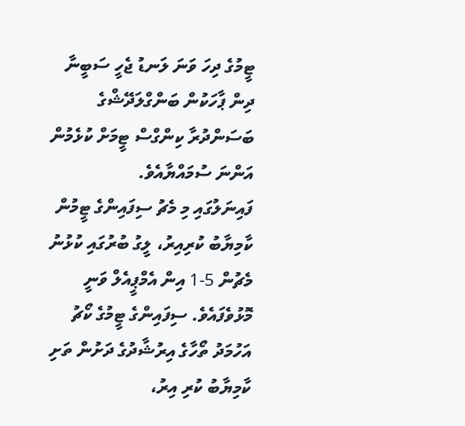ޓީމުގެ ދިހަ ވަނަ ލަނޑު ޖެހީ ސަބީނާ ދިން ޕާހަކުން ބަންގްލަދޭޝްގެ ބަސަންދުރާ ކިންގްސް ޓީމަށް ކުޅެމުން އަންނަ ސުމައްޔާއެވެ.
ފައިނަލުގައި މި މެޗު ސިފައިންގެ ޓީމުން ކާމިޔާބު ކުރިއިރު، ލީގު ބުރުގައި ކުޅުނު މެޗުން 5-1 އިން އެމްޕީއެލް ވަނީ މޮޅުވެފައެވެ. ސިފައިންގެ ޓީމުގެ ކޯޗު އަހުމަދު ތޯހާގެ އިރުޝާދުގެ ދަށުން ތަށި ކާމިޔާބު ކުރި އިރު،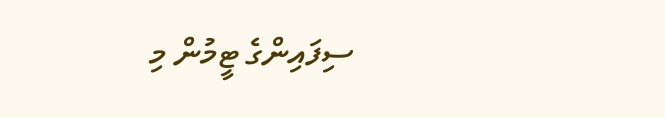ސިފައިންގެ ޓީމުން މި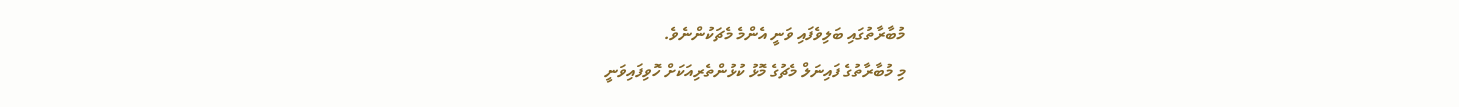މުބާރާތުގައި ބަލިވެފައި ވަނީ އެންމެ މެޗަކުންނެވެ.
މި މުބާރާތުގެ ފައިނަލް މެޗުގެ މޮޅު ކުޅުންތެރިއަކަށް ހޮވިފައިވަނީ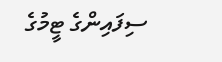ސިފައިންގެ ޓީމުގެ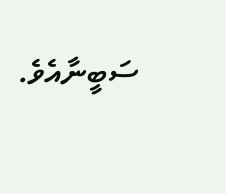ސަބީނާއެވެ.